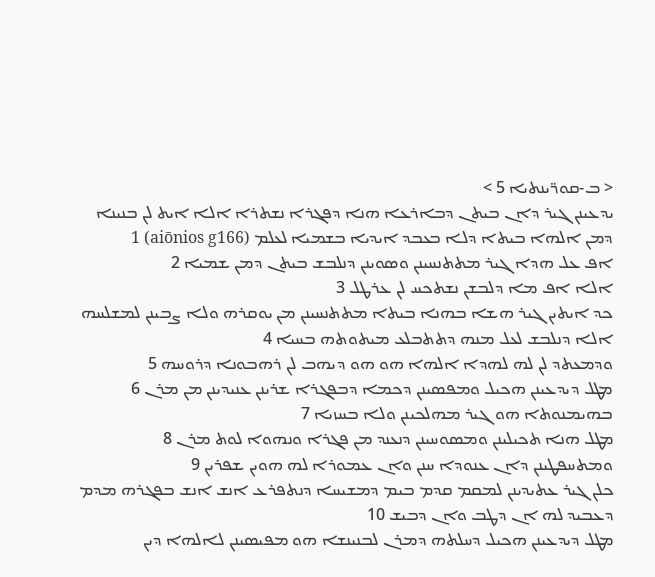< ܒ-ܩܘܪ̈ܝܢܬܝܐ 5 >
ܝܕܥܝܢܢ ܓܝܪ ܕܐܢ ܒܝܬܢ ܕܒܐܪܥܐ ܗܢܐ ܕܦܓܪܐ ܢܫܬܪܐ ܐܠܐ ܐܝܬ ܠܢ ܒܢܝܢܐ ܕܡܢ ܐܠܗܐ ܒܝܬܐ ܕܠܐ ܒܥܒܕ ܐܝܕܝܐ ܒܫܡܝܐ ܠܥܠܡ (aiōnios g166) 1
ܐܦ ܥܠ ܗܕܐ ܓܝܪ ܡܬܬܢܚܝܢܢ ܘܤܘܝܢܢ ܕܢܠܒܫ ܒܝܬܢ ܕܡܢ ܫܡܝܐ 2
ܐܠܐ ܐܦ ܡܐ ܕܠܒܫܢ ܢܫܬܟܚ ܠܢ ܥܪܛܠ 3
ܟܕ ܐܝܬܝܢ ܓܝܪ ܗܫܐ ܒܗܢܐ ܒܝܬܐ ܡܬܬܢܚܝܢܢ ܡܢ ܝܘܩܪܗ ܘܠܐ ܨܒܝܢܢ ܠܡܫܠܚܗ ܐܠܐ ܕܢܠܒܫ ܠܥܠ ܡܢܗ ܕܬܬܒܠܥ ܡܝܬܘܬܗ ܒܚܝܐ 4
ܘܕܡܥܬܕ ܠܢ ܠܗ ܠܗܕܐ ܐܠܗܐ ܗܘ ܗܘ ܕܝܗܒ ܠܢ ܪܗܒܘܢܐ ܕܪܘܚܗ 5
ܡܛܠ ܕܝܕܥܝܢܢ ܗܟܝܠ ܘܡܦܤܝܢܢ ܕܟܡܐ ܕܒܦܓܪܐ ܫܪܝܢܢ ܥܢܝܕܝܢܢ ܡܢ ܡܪܢ 6
ܒܗܝܡܢܘܬܐ ܗܘ ܓܝܪ ܡܗܠܟܝܢܢ ܘܠܐ ܒܚܙܝܐ 7
ܡܛܠ ܗܢܐ ܬܟܝܠܝܢܢ ܘܡܤܘܚܝܢܢ ܕܢܥܢܕ ܡܢ ܦܓܪܐ ܘܢܗܘܐ ܠܘܬ ܡܪܢ 8
ܘܡܬܚܦܛܝܢܢ ܕܐܢ ܥܢܘܕܐ ܚܢܢ ܘܐܢ ܥܡܘܪܐ ܠܗ ܗܘܝܢ ܫܦܪܝܢ 9
ܟܠܢ ܓܝܪ ܥܬܝܕܝܢܢ ܠܡܩܡ ܩܕܡ ܒܝܡ ܕܡܫܝܚܐ ܕܢܬܦܪܥ ܐܢܫ ܐܢܫ ܒܦܓܪܗ ܡܕܡ ܕܥܒܝܕ ܠܗ ܐܢ ܕܛܒ ܘܐܢ ܕܒܝܫ 10
ܡܛܠ ܕܝܕܥܝܢܢ ܗܟܝܠ ܕܚܠܬܗ ܕܡܪܢ ܠܒܢܝܢܫܐ ܗܘ ܡܦܝܤܝܢܢ ܠܐܠܗܐ ܕܝܢ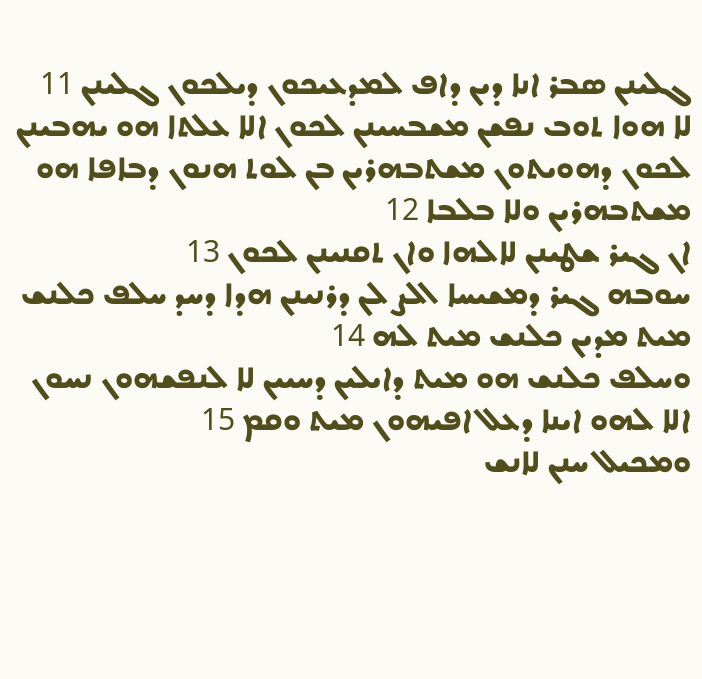ܓܠܝܢܢ ܤܒܪ ܐܢܐ ܕܝܢ ܕܐܦ ܠܡܕܥܝܟܘܢ ܕܝܠܟܘܢ ܓܠܝܢܢ 11
ܠܐ ܗܘܐ ܬܘܒ ܢܦܫܢ ܡܫܒܚܝܢܢ ܠܟܘܢ ܐܠܐ ܥܠܬܐ ܗܘ ܝܗܒܝܢܢ ܠܟܘܢ ܕܗܘܝܬܘܢ ܡܫܬܒܗܪܝܢ ܒܢ ܠܘܬ ܗܢܘܢ ܕܒܐܦܐ ܗܘ ܡܫܬܒܗܪܝܢ ܘܠܐ ܒܠܒܐ 12
ܐܢ ܓܝܪ ܫܛܝܢܢ ܠܐܠܗܐ ܘܐܢ ܬܩܢܝܢܢ ܠܟܘܢ 13
ܚܘܒܗ ܓܝܪ ܕܡܫܝܚܐ ܐܠܨ ܠܢ ܕܪܢܝܢܢ ܗܕܐ ܕܚܕ ܚܠܦ ܟܠܢܫ ܡܝܬ ܡܕܝܢ ܟܠܢܫ ܡܝܬ ܠܗ 14
ܘܚܠܦ ܟܠܢܫ ܗܘ ܡܝܬ ܕܐܝܠܝܢ ܕܚܝܝܢ ܠܐ ܠܢܦܫܗܘܢ ܢܚܘܢ ܐܠܐ ܠܗܘ ܐܝܢܐ ܕܥܠ ܐܦܝܗܘܢ ܡܝܬ ܘܩܡ 15
ܘܡܟܝܠ ܚܢܢ ܠܐܢܫ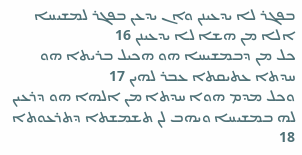ܒܦܓܪ ܠܐ ܝܕܥܝܢܢ ܘܐܢ ܝܕܥܢ ܒܦܓܪ ܠܡܫܝܚܐ ܐܠܐ ܡܢ ܗܫܐ ܠܐ ܝܕܥܝܢܢ 16
ܟܠ ܡܢ ܕܒܡܫܝܚܐ ܗܘ ܗܟܝܠ ܒܪܝܬܐ ܗܘ ܚܕܬܐ ܥܬܝܩܬܐ ܥܒܪ ܠܗܝܢ 17
ܘܟܠ ܡܕܡ ܗܘܐ ܚܕܬܐ ܡܢ ܐܠܗܐ ܗܘ ܕܪܥܝܢ ܠܗ ܒܡܫܝܚܐ ܘܝܗܒ ܠܢ ܬܫܡܫܬܐ ܕܬܪܥܘܬܐ 18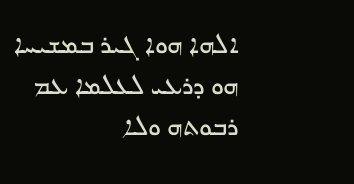ܐܠܗܐ ܗܘܐ ܓܝܪ ܒܡܫܝܚܐ ܗܘ ܕܪܥܝ ܠܥܠܡܐ ܥܡ ܪܒܘܬܗ ܘܠܐ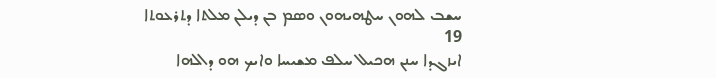ܚܫܒ ܠܗܘܢ ܚܛܗܝܗܘܢ ܘܤܡ ܒܢ ܕܝܠܢ ܡܠܬܐ ܕܬܪܥܘܬܐ 19
ܐܝܙܓܕܐ ܚܢܢ ܗܟܝܠ ܚܠܦ ܡܫܝܚܐ ܘܐܝܟ ܗܘ ܕܐܠܗܐ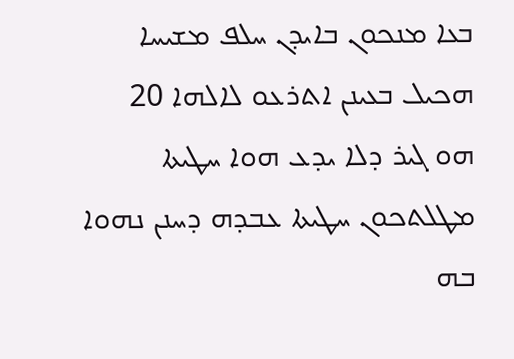ܒܥܐ ܡܢܟܘܢ ܒܐܝܕܢ ܚܠܦ ܡܫܝܚܐ ܗܟܝܠ ܒܥܝܢܢ ܐܬܪܥܘ ܠܐܠܗܐ 20
ܗܘ ܓܝܪ ܕܠܐ ܝܕܥ ܗܘܐ ܚܛܝܬܐ ܡܛܠܬܟܘܢ ܚܛܝܬܐ ܥܒܕܗ ܕܚܢܢ ܢܗܘܐ ܒܗ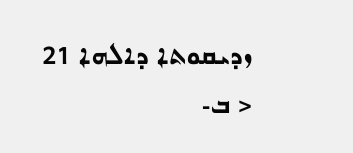ܙܕܝܩܘܬܐ ܕܐܠܗܐ 21
< ܒ-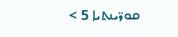ܩܘܪ̈ܝܢܬܝܐ 5 >